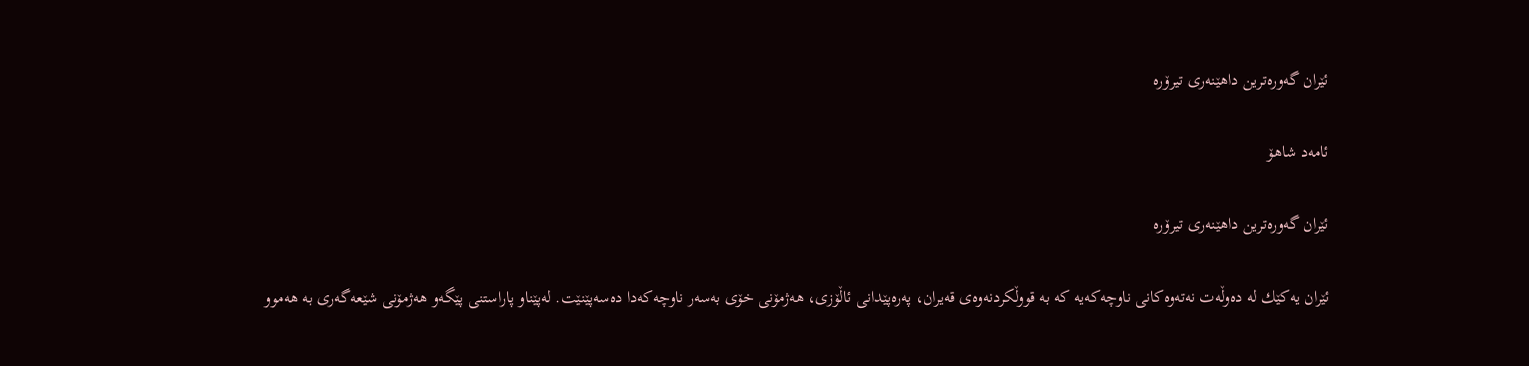ئێران گه‌وره‌ترین داهێنه‌ری تیرۆره‌

ئامه‌د شاهۆ

ئێران گه‌وره‌ترین داهێنه‌ری تیرۆره‌

ئێران یه‌كێك له‌ ده‌وڵه‌ت نه‌ته‌وه‌كانی ناوچه‌كه‌یه‌ كه‌ به‌ قووڵكردنه‌وه‌ی قه‌یران، په‌ره‌پێدانی ئاڵۆزی، هه‌ژمۆنی خۆی به‌سه‌ر ناوچه‌كه‌دا ده‌سه‌پێنێت. له‌پێناو پاراستنی پێگه‌و هه‌ژمۆنی شێعه‌گه‌ری به‌ هه‌موو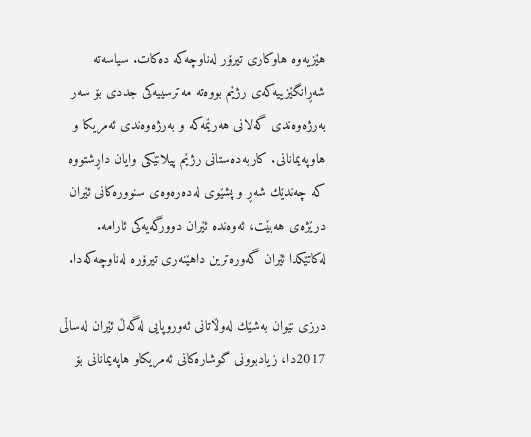هێزیه‌وه‌ هاوكاری تیرۆر له‌ناوچه‌كه‌ ده‌كات. سیاسه‌ته‌ شه‌ڕانگێزییه‌كه‌ی رژێم بووه‌ته‌ مه‌ترسییه‌كی جددی بۆ سه‌ر به‌رژه‌وه‌ندی گه‌لانی هه‌رێمه‌كه‌ و به‌رژه‌وه‌ندی ئه‌مریكا و هاوپه‌یمانانی. كاربه‌ده‌ستانی رژێم پیلانێكی وایان داڕشتووه‌ كه‌ چه‌ندێك شه‌ڕ و پشێوی له‌ده‌ره‌وه‌ی سنووره‌كانی ئێران درێژه‌ی هه‌بێت، ئه‌وه‌نده‌ ئێران دوورگه‌یه‌كی ئارامه. له‌كاتێكدا ئێران‌ گه‌وره‌ترین داهێنه‌ری تیرۆره‌ له‌ناوچه‌كه‌دا.

درزی نێوان به‌شێك له‌وڵاتانی ئه‌وروپایی له‌گه‌ڵ ئێران له‌ساڵی 2017دا، زیادبوونی گوشاره‌كانی ئه‌مریكاو هاپه‌یمانانی بۆ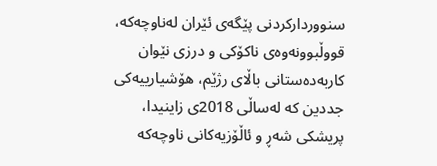سنوورداركردنی پێگه‌ی ئێران له‌ناوچه‌كه‌، قووڵبوونه‌وه‌ی ناكۆكی و درزی نێوان كاربه‌ده‌ستانی باڵای رژێم، هۆشیارییه‌كی جددین كه‌ له‌ساڵی 2018ی زاینیدا، پریشكی شه‌ڕ و ئاڵۆزیه‌كانی ناوچه‌كه‌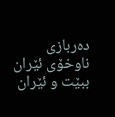ده‌ربازی ناوخۆی ئێران ببێت و ئێران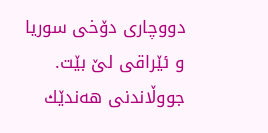دووچاری دۆخی سوریا و ئێراقی لێ بێت. جووڵاندنی هه‌ندێك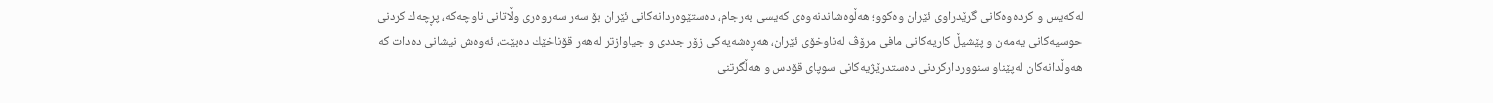له‌كه‌یس و كرده‌وه‌كانی گرێدراوی ئێران وه‌كوو؛ هه‌ڵوه‌شاندنه‌وه‌ی كه‌یسی به‌رجام، ده‌ستێوه‌ردانه‌كانی ئێران بۆ سه‌ر سه‌روه‌ری وڵاتانی ناوچه‌كه‌، پڕچه‌ك كردنی حوسیه‌كانی یه‌مه‌ن و پێشیڵ كاریه‌كانی مافی مرۆڤ له‌ناوخۆی ئێران، هه‌ڕه‌شه‌یه‌كی زۆر جددی و جیاوازتر له‌هه‌ر قۆناخێك ده‌بێت، ئه‌وه‌ش نیشانی ده‌دات كه‌ هه‌وڵدانه‌كان له‌پێناو سنوورداركردنی ده‌ستدرێژیه‌كانی سوپای قۆدس و هه‌ڵگرتنی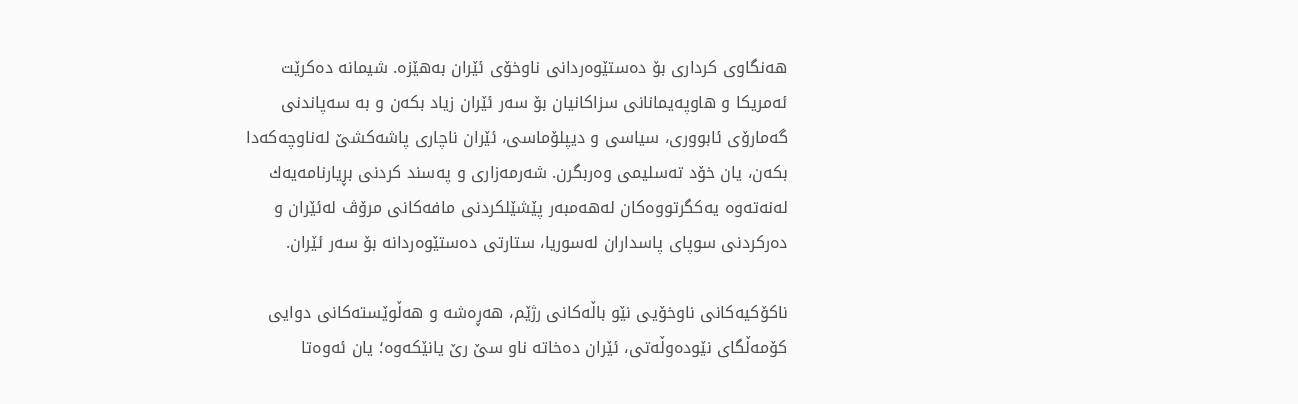هه‌نگاوی كرداری بۆ ده‌ستێوه‌ردانی ناوخۆی ئێران به‌هێزه‌. شیمانه‌ ده‌كرێت ئه‌مریكا و هاوپه‌یمانانی سزاكانیان بۆ سه‌ر ئێران زیاد بكه‌ن و به‌ سه‌پاندنی گه‌مارۆی ئابووری، سیاسی و دیپلۆماسی، ئێران ناچاری پاشه‌كشێ له‌ناوچه‌كه‌دا بكه‌ن، یان خۆد ته‌سلیمی وه‌ربگرن. شه‌رمه‌زاری و په‌سند كردنی بڕیارنامه‌یه‌ك له‌نه‌ته‌وه‌ یه‌كگرتووه‌كان له‌هه‌مبه‌ر پێشێلكردنی مافه‌كانی مرۆڤ له‌ئێران و ده‌ركردنی سوپای پاسداران له‌سوریا، ستارتی ده‌ستێوه‌ردانه بۆ سه‌ر ئێران‌.

ناكۆكیه‌كانی ناوخۆیی نێو باڵه‌كانی رژێم، هه‌ڕه‌شه‌ و هه‌ڵوێسته‌كانی دوایی كۆمه‌ڵگای نێوده‌وڵه‌تی، ئێران ده‌خاته‌ ناو سێ رێ یانێكه‌وه‌؛ یان ئه‌وه‌تا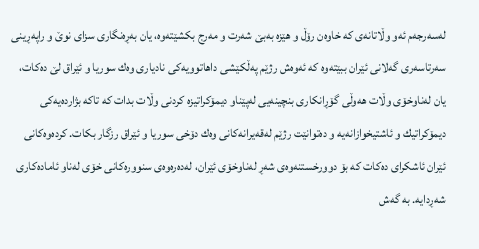له‌سه‌رجه‌م ئه‌و وڵاتانه‌ی كه‌ خاوه‌ن رۆڵ و هێزه‌ به‌بێ شه‌رت و مه‌رج بكشێته‌وه‌، یان به‌ڕه‌نگاری سزای نوێ‌ و راپه‌ڕینی سه‌رتاسه‌ری گه‌لانی ئێران ببێته‌وه‌ كه‌ ئه‌وه‌ش رژێم په‌ڵكێشی داهاتوویه‌كی نادیاری وه‌ك سوریا و ئێراق لێ ده‌كات، یان له‌ناوخۆی وڵات هه‌وڵی گۆڕانكاری بنچینه‌یی له‌پێناو دیمۆكراتیزه‌ كردنی وڵات بدات كه‌ تاكه‌ بژارده‌یه‌كی دیمۆكراتیك و ئاشتیخوازانه‌یه‌ و ده‌توانێت رژێم له‌قه‌یرانه‌كانی وه‌ك دۆخی سوریا و ئێراق رزگار بكات. كرده‌وه‌كانی ئێران ئاشكرای ده‌كات كه‌ بۆ دوورخستنه‌وه‌ی شه‌ڕ له‌ناوخۆی ئێران، له‌ده‌ره‌وه‌ی سنووره‌كانی خۆی له‌ناو ئاماده‌كاری شه‌ڕدایه‌. به‌ گه‌ش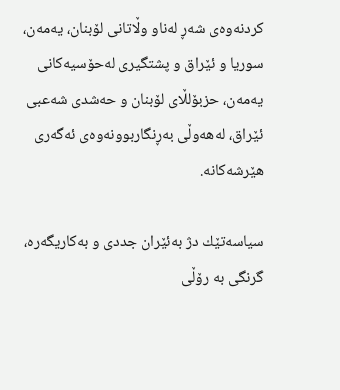كردنه‌وه‌ی شه‌ڕ له‌ناو وڵاتانی لۆبنان، یه‌مه‌ن، سوریا و ئێراق و پشتگیری له‌حۆسیه‌كانی یه‌مه‌ن، حزبۆلڵای لۆبنان و حه‌شدی شه‌عبی ئێراق، له‌هه‌وڵی به‌ڕنگاربوونه‌وه‌ی ئه‌گه‌ری هێرشه‌كانه‌.

سیاسه‌تێك دژ به‌ئێران جددی و به‌كاریگه‌ره‌،‌ گرنگی به‌ رۆڵی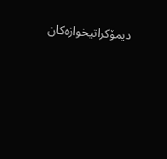دیمۆكراتیخوازه‌كان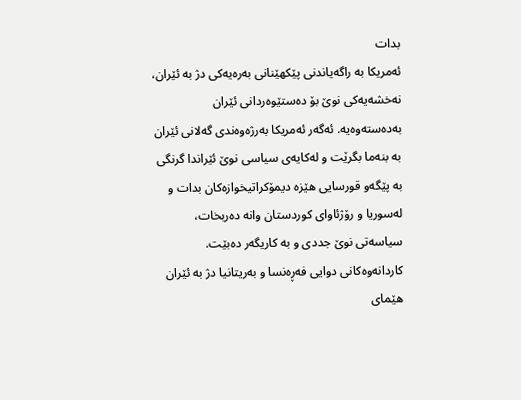بدات
ئه‌مریكا به‌ راگه‌یاندنی پێكهێنانی به‌ره‌یه‌كی دژ به‌ ئێران، نه‌خشه‌یه‌كی نوێ‌ بۆ ده‌ستێوه‌ردانی ئێران به‌ده‌سته‌وه‌یه‌. ئه‌گه‌ر ئه‌مریكا به‌رژه‌وه‌ندی گه‌لانی ئێران به‌ بنه‌ما بگرێت و له‌كایه‌ی سیاسی نوێ‌ ئێراندا گرنگی به‌ پێگه‌و قورسایی هێزه‌ دیمۆكراتیخوازه‌كان بدات و له‌سوریا و رۆژئاوای كوردستان وانه‌ ده‌ربخات، سیاسه‌تی نوێ‌ جددی و به‌ كاریگه‌ر ده‌بێت. كاردانه‌وه‌كانی دوایی فه‌ڕه‌نسا و به‌ریتانیا دژ به‌ ئێران هێمای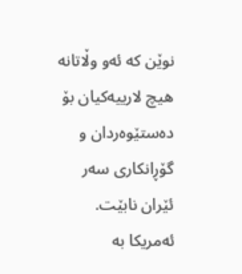نوێن كه‌ ئه‌و وڵاتانه‌ هیچ لارییه‌كیان بۆ ده‌ستێوه‌ردان و گۆڕانكاری سه‌ر ئێران نابێت. ئه‌مریكا به‌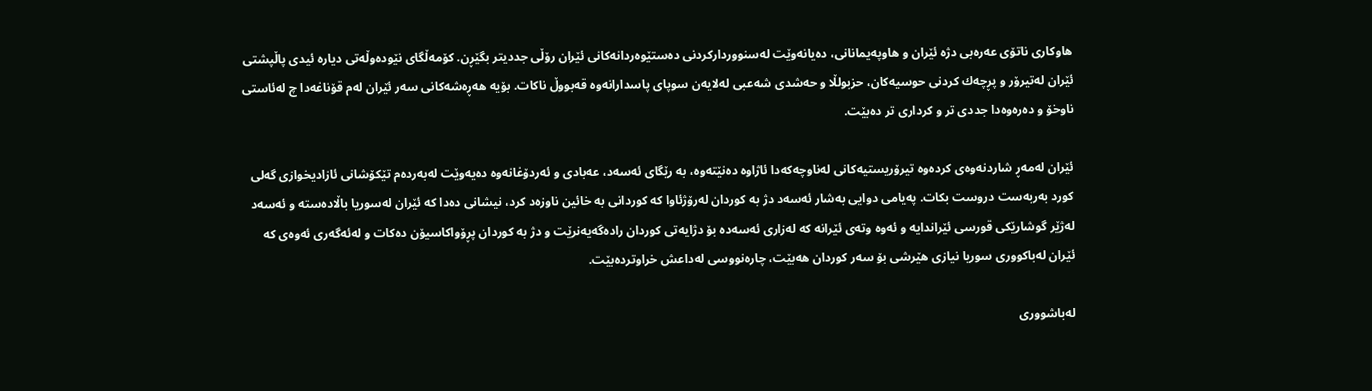هاوكاری ناتۆی عه‌ره‌بی دژه‌ ئێران و هاوپه‌یمانانی، ده‌یانه‌وێت له‌سنوورداركردنی ده‌ستێوه‌ردانه‌كانی ئێران رۆڵی جددیتر بگێڕن. كۆمه‌ڵگای نێوده‌وڵه‌تی دیاره‌ ئیدی پاڵپشتی ئێران له‌تیرۆر و پڕچه‌ك كردنی حوسیه‌كان، حزبولڵا و حه‌شدی شه‌عبی له‌لایه‌ن سوپای پاسدارانه‌وه‌ قه‌بووڵ ناكات. بۆیه‌ هه‌ڕه‌شه‌كانی سه‌ر ئێران له‌م قۆناغه‌دا چ له‌ئاستی ناوخۆ و ده‌ره‌وه‌دا جددی تر و كرداری تر ده‌بێت.

ئێران له‌مه‌ڕ شاردنه‌وه‌ی كرده‌وه‌ تیرۆریستیه‌كانی له‌ناوچه‌كه‌دا ئاژاوه‌ ده‌نێته‌وه‌، به‌ رێگای ئه‌سه‌د، عه‌بادی و ئه‌ردۆغانه‌وه‌ ده‌یه‌وێت له‌به‌رده‌م تێكۆشانی ئازادیخوازی گه‌لی كورد به‌ربه‌ست دروست بكات. په‌یامی دوایی به‌شار ئه‌سه‌د دژ به‌ كوردان له‌رۆژئاوا كه‌ كوردانی به‌ خائین ناوزه‌د كرد، نیشانی ده‌دا كه‌ ئێران له‌سوریا باڵاده‌سته‌ و ئه‌سه‌د له‌ژێر گوشارێكی قورسی ئێراندایه‌ و ئه‌وه‌ وته‌ی ئێرانه‌ كه‌ له‌زاری ئه‌سه‌ده‌ بۆ دژایه‌تی كوردان راده‌گه‌یه‌نرێت و دژ به‌ كوردان پڕۆواكاسیۆن ده‌كات و له‌ئه‌گه‌ری ئه‌وه‌ی كه‌ ئێران له‌باكووری سوریا نیازی هێرشی بۆ سه‌ر كوردان هه‌بێت، چاره‌نووسی له‌داعش خراوترده‌بێت.

له‌باشووری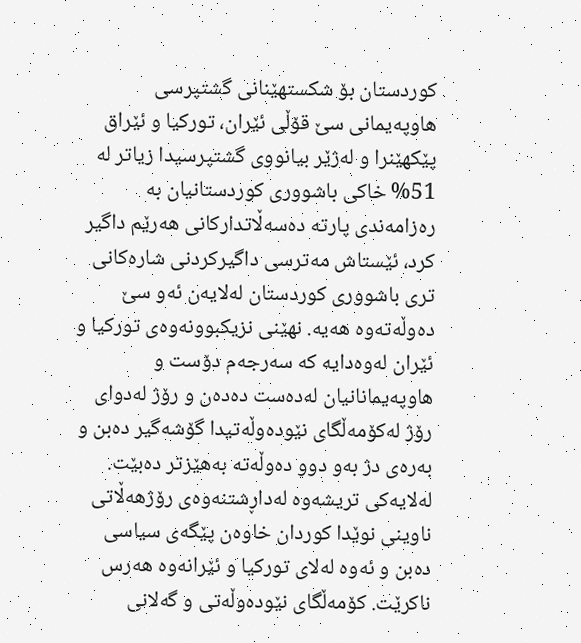كوردستان بۆ شكستهێنانی گشتپرسی هاوپه‌یمانی سێ‌ قۆڵی ئێران، توركیا و ئێراق پێكهێنرا و له‌ژێر بیانووی گشتپرسیدا زیاتر له‌ 51% خاكی باشووری كوردستانیان به‌ ره‌زامه‌ندی پارته‌ ده‌سه‌ڵاتداركانی هه‌رێم داگیر كرد، ئێستاش مه‌ترسی داگیركردنی شاره‌كانی تری باشووری كوردستان له‌لایه‌ن ئه‌و سێ ده‌وڵه‌ته‌وه‌ هه‌یه‌. نهێنی نزیكبوونه‌وه‌ی توركیا و ئێران له‌وه‌دایه‌ كه‌ سه‌رجه‌م دۆست و هاوپه‌یمانانیان له‌ده‌ست ده‌ده‌ن و رۆژ له‌دوای رۆژ له‌كۆمه‌ڵگای نێوده‌وڵه‌تیدا گۆشه‌گیر ده‌بن و به‌ره‌ی دژ به‌و دوو ده‌وڵه‌ته‌ به‌هێزتر ده‌بێت. له‌لایه‌كی تریشه‌وه‌ له‌داڕشتنه‌وه‌ی رۆژهه‌ڵاتی ناوینی نوێدا كوردان خاوه‌ن پێگه‌ی سیاسی ده‌بن و ئه‌وه‌ له‌لای توركیا و ئێرانه‌وه‌ هه‌رس ناكرێت. كۆمه‌ڵگای نێوده‌وڵه‌تی و گه‌لانی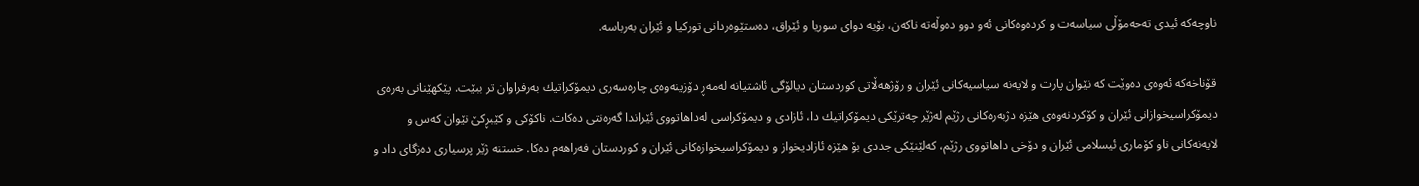ناوچه‌كه‌ ئیدی ته‌حه‌مۆڵی سیاسه‌ت و كرده‌وه‌كانی ئه‌و دوو ده‌وڵه‌ته‌ ناكه‌ن، بۆیه‌ دوای سوریا و ئێراق، ده‌ستێوه‌ردانی توركیا و ئێران به‌رباسه‌.

قۆناخه‌كه‌ ئه‌وه‌ی ده‌وێت كه‌ نێوان پارت و لایه‌نه‌ سیاسیه‌كانی ئێران و رۆژهه‌ڵاتی كوردستان دیالۆگی ئاشتیانه‌ له‌مه‌ڕ دۆزینه‌وه‌ی چاره‌سه‌ری دیمۆكراتیك به‌رفراوان تر ببێت. پێكهێنانی به‌ره‌ی دیمۆكراسیخوازانی ئێران و كۆكردنه‌وه‌ی هێزه‌ دژبه‌ره‌كانی رژێم له‌ژێر چه‌ترێكی دیمۆكراتیك دا، ئازادی و دیمۆكراسی له‌داهاتووی ئێراندا گه‌ره‌نتی ده‌كات. ناكۆكی و كێبڕكێ‌ نێوان كه‌س و لایه‌نه‌كانی ناو كۆماری ئیسلامی ئێران و دۆخی داهاتووی رژێم، كه‌لێنێكی جددی بۆ هێزه‌ ئازادیخواز و دیمۆكراسیخوازه‌كانی ئێران و كوردستان فه‌راهه‌م ده‌كا. خستنه‌ ژێر پرسیاری ده‌زگای داد و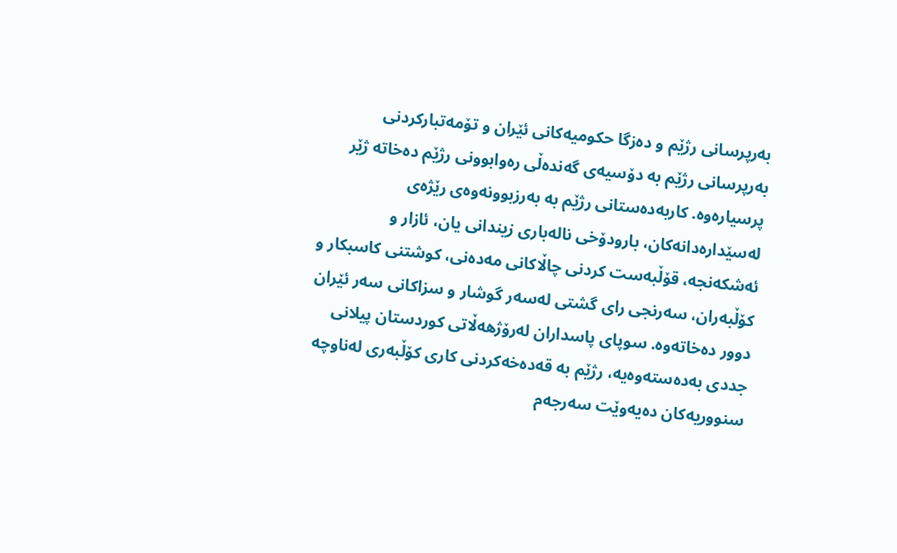به‌رپرسانی رژێم و ده‌زگا حكومیه‌كانی ئێران و تۆمه‌تباركردنی به‌رپرسانی رژێم به‌ دۆسیه‌ی گه‌نده‌ڵی ره‌وابوونی رژێم ده‌خاته‌ ژێر پرسیاره‌وه‌. كاربه‌ده‌ستانی رژێم به‌ به‌رزبوونه‌وه‌ی رێژه‌ی له‌سێداره‌دانه‌كان، بارودۆخی ناله‌باری زیندانی یان، ئازار و ئه‌شكه‌نجه‌، قۆڵبه‌ست كردنی چاڵاكانی مه‌ده‌نی، كوشتنی كاسبكار و كۆڵبه‌ران، سه‌رنجی رای گشتی له‌سه‌ر گوشار و سزاكانی سه‌ر ئێران دوور ده‌خاته‌وه‌. سوپای پاسداران له‌رۆژهه‌ڵاتی كوردستان پیلانی جددی به‌ده‌سته‌وه‌یه‌، رژێم به‌ قه‌ده‌خه‌كردنی كاری كۆڵبه‌ری له‌ناوچه‌ سنووریه‌كان ده‌یه‌وێت سه‌رجه‌م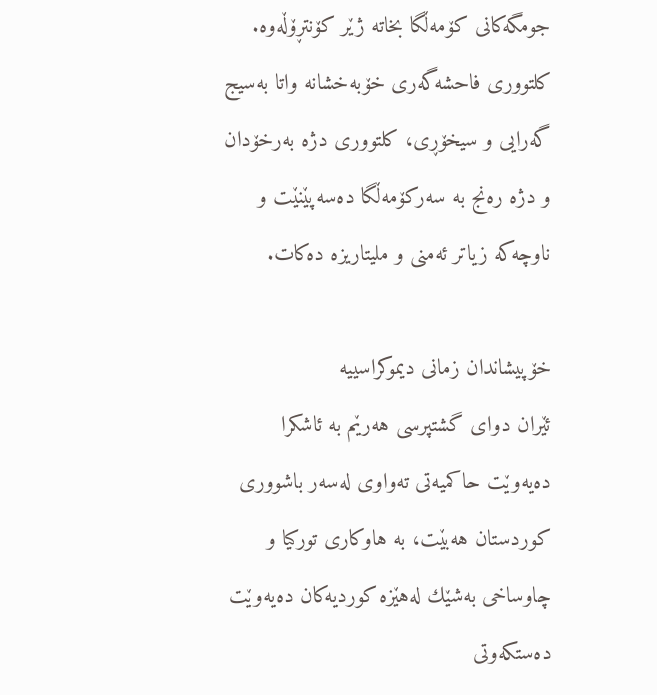جومگه‌كانی كۆمه‌ڵگا بخاته‌ ژێر كۆنتڕۆڵه‌وه‌. كلتووری فاحشه‌گه‌ری خۆبه‌خشانه‌ واتا به‌سیج گه‌رایی و سیخۆڕی، كلتووری دژه‌ به‌رخۆدان و دژه‌ ره‌نج به‌ سه‌ركۆمه‌ڵگا ده‌سه‌پێنێت و ناوچه‌كه‌ زیاتر ئه‌منی و ملیتاریزه‌ ده‌كات.

خۆپیشاندان زمانی دیموكراسییه‌
ئێران دوای گشتپرسی هه‌رێم به‌ ئاشكرا ده‌یه‌وێت حاكمیه‌تی ته‌واوی له‌سه‌ر باشووری كوردستان هه‌بێت، به‌ هاوكاری توركیا و چاوساخی به‌شێك له‌هێزه‌ كوردیه‌كان ده‌یه‌وێت ده‌ستكه‌وتی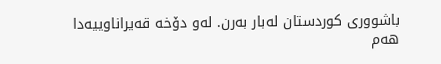باشووری كوردستان له‌بار به‌رن. له‌و دۆخه‌ قه‌یراناوییه‌دا هه‌م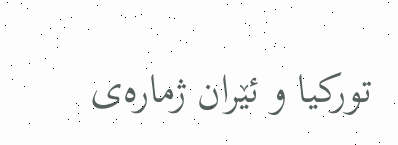توركیا و ئێران ژماره‌ی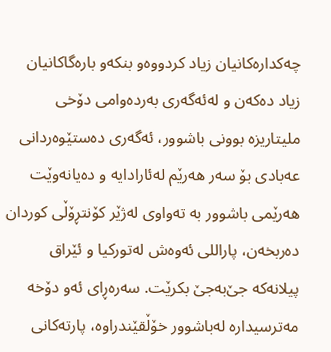چه‌كداره‌كانیان زیاد كردووه‌و بنكه‌و باره‌گاكانیان زیاد ده‌كه‌ن و له‌ئه‌گه‌ری به‌رده‌وامی دۆخی ملیتاریزه‌ بوونی باشوور، ئه‌گه‌ری ده‌ستێوه‌ردانی عه‌بادی بۆ سه‌ر هه‌رێم له‌ئارادایه‌ و ده‌یانه‌وێت هه‌رێمی باشوور به‌ ته‌واوی له‌ژێر كۆنتڕۆڵی كوردان ده‌ربخه‌ن، پاراللی ئه‌وه‌ش له‌توركیا و ئێراق پیلانه‌كه‌ جێ‌به‌جێ‌ بكرێت. سه‌ره‌ڕای ئه‌و دۆخه‌ مه‌ترسیداره‌ له‌باشوور خۆڵقێندراوه‌، پارته‌كانی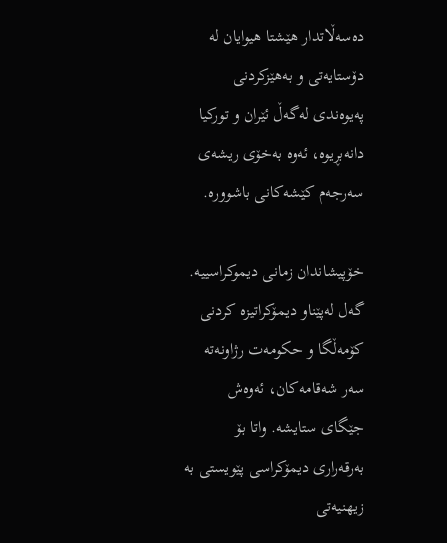ده‌سه‌ڵاتدار هێشتا هیوایان له‌ دۆستایه‌تی و به‌هێزكردنی په‌یوه‌ندی له‌گه‌ڵ ئێران و توركیا دانه‌بڕیوه‌، ئه‌وه‌ به‌خۆی ریشه‌ی سه‌رجه‌م كێشه‌كانی باشووره‌.

خۆپیشاندان زمانی دیموكراسییه‌. گه‌ل له‌پێناو دیمۆكراتیزه‌ كردنی كۆمه‌ڵگا و حكومه‌ت رژاونه‌ته‌ سه‌ر شه‌قامه‌كان، ئه‌وه‌ش جێگای ستایشه‌. واتا بۆ به‌رقه‌راری دیمۆكراسی پێویستی به‌ زیهنیه‌تی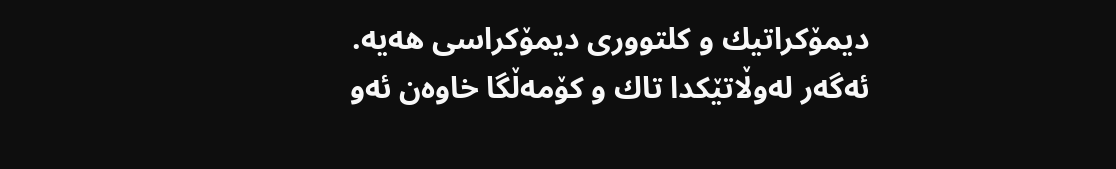دیمۆكراتیك و كلتووری دیمۆكراسی هه‌یه‌. ئه‌گه‌ر له‌وڵاتێكدا تاك و كۆمه‌ڵگا خاوه‌ن ئه‌و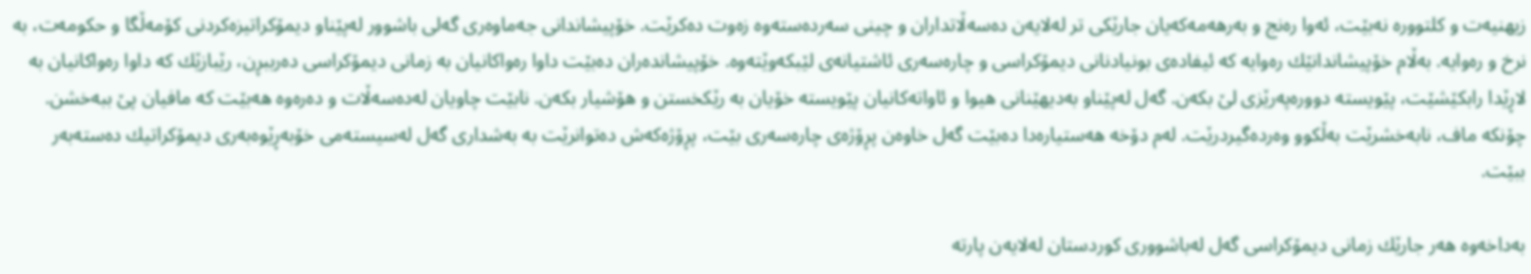زیهنیه‌ت و كلتووره‌ نه‌بێت، ئه‌وا ره‌نج و به‌رهه‌مه‌كه‌یان جارێكی تر له‌لایه‌ن ده‌سه‌ڵاتداران و چینی سه‌رده‌سته‌وه‌ زه‌وت ده‌كرێت. خۆپیشاندانی جه‌ماوه‌ری گه‌لی باشوور له‌پێناو دیمۆكراتیزه‌كردنی كۆمه‌ڵگا و حكومه‌ت، به‌ نرخ و ره‌وایه‌. به‌ڵام خۆپیشاندانێك ره‌وایه‌ كه‌ ئیفاده‌ی بونیادنانی دیمۆكراسی و چاره‌سه‌ری ئاشتیانه‌ی لێبكه‌وێته‌وه‌. خۆپیشانده‌ران ده‌بێت داوا ره‌واكانیان به‌ زمانی دیمۆكراسی ده‌رببڕن، رێبازێك كه‌ داوا ره‌واكانیان به‌ لاڕێدا رابكێشێت، پێویسته‌ دووره‌په‌رێزی لێ بكه‌ن. گه‌ل له‌پێناو به‌دیهێنانی هیوا و ئاواته‌كانیان پێویسته‌ خۆیان به‌ رێكخستن و هۆشیار بكه‌ن. نابێت چاویان له‌ده‌سه‌ڵات و ده‌ره‌وه‌ هه‌بێت كه‌ مافیان پێ ببه‌خشن. چۆنكه‌ ماف، نابه‌خشرێت به‌ڵكوو وه‌رده‌گیردرێت. له‌م دۆخه‌ هه‌ستیاره‌دا ده‌بێت گه‌ل خاوه‌ن پڕۆژه‌ی چاره‌سه‌ری بێت، پڕۆژه‌كه‌ش ده‌توانرێت به‌ به‌شداری گه‌ل له‌سیسته‌می خۆبه‌ڕێوه‌به‌ری دیمۆكراتیك ده‌سته‌به‌ر ببێت.

به‌داخه‌وه‌‌ هه‌ر جارێك زمانی دیمۆكراسی گه‌ل له‌باشووری كوردستان له‌لایه‌ن پارته‌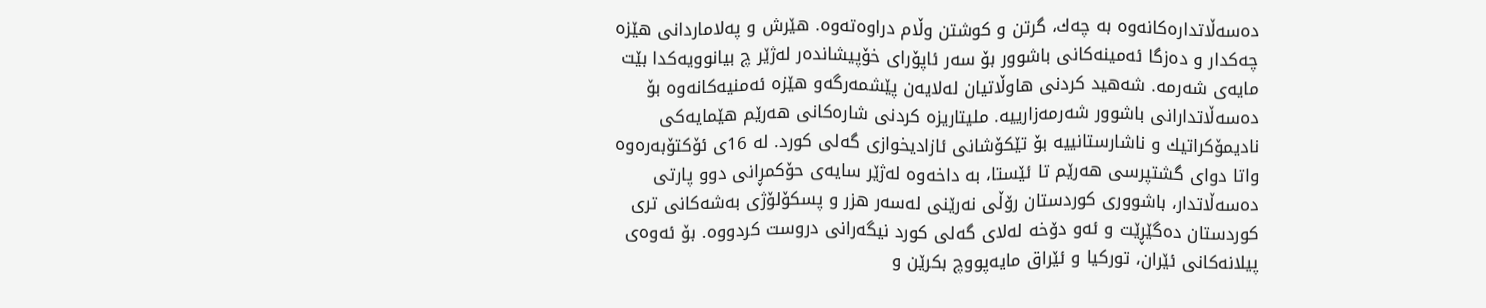ده‌سه‌ڵاتداره‌كانه‌وه‌ به‌ چه‌ك، گرتن و كوشتن وڵام دراوه‌ته‌وه‌. هێرش و په‌لاماردانی هێزه‌ چه‌كدار و ده‌زگا ئه‌مینه‌كانی باشوور بۆ سه‌ر ئاپۆرای خۆپیشانده‌ر له‌ژێر چ بیانوویه‌كدا بێت مایه‌ی شه‌رمه‌. شه‌هید كردنی هاوڵاتیان له‌لایه‌ن پێشمه‌رگه‌و هێزه‌ ئه‌منیه‌كانه‌وه‌ بۆ ده‌سه‌ڵاتدارانی باشوور شه‌رمه‌زارییه‌. ملیتاریزه‌ كردنی شاره‌كانی هه‌رێم هێمایه‌كی نادیمۆكراتیك و ناشارستانییه‌ بۆ تێكۆشانی ئازادیخوازی گه‌لی كورد. له‌ 16ی ئۆكتۆبه‌ره‌وه‌ واتا دوای گشتپرسی هه‌رێم تا ئێستا، به‌ داخه‌وه‌ له‌ژێر سایه‌ی حۆكمڕانی دوو پارتی ده‌سه‌ڵاتدار، باشووری كوردستان رۆڵی نه‌رێنی له‌سه‌ر هزر و پسكۆلۆژی به‌شه‌كانی تری كوردستان ده‌گێڕێت و ئه‌و دۆخه‌ له‌لای گه‌لی كورد نیگه‌رانی دروست كردووه‌. بۆ ئه‌وه‌ی پیلانه‌كانی ئێران، توركیا و ئێراق مایه‌پووچ بكرێن و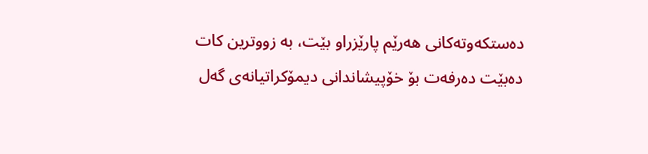ده‌ستكه‌وته‌كانی هه‌رێم پارێزراو بێت، به‌ زووترین كات ده‌بێت ده‌رفه‌ت بۆ خۆپیشاندانی دیمۆكراتیانه‌ی گه‌ل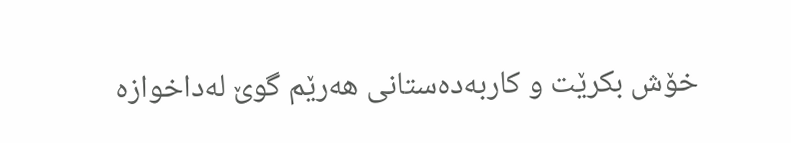خۆش بكرێت و كاربه‌ده‌ستانی هه‌رێم گوێ‌ له‌داخوازه‌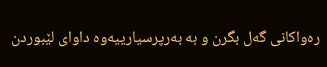ره‌واكانی گه‌ل بگرن و به‌ به‌رپرسیارییه‌وه‌ داوای لێبوردن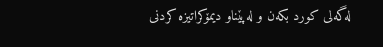له‌گه‌لی كورد بكه‌ن و له‌پێناو دیمۆكراتیزه‌ كردنی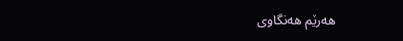هه‌رێم هه‌نگاوی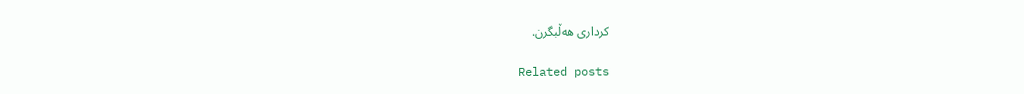كرداری هه‌ڵبگرن.

Related posts